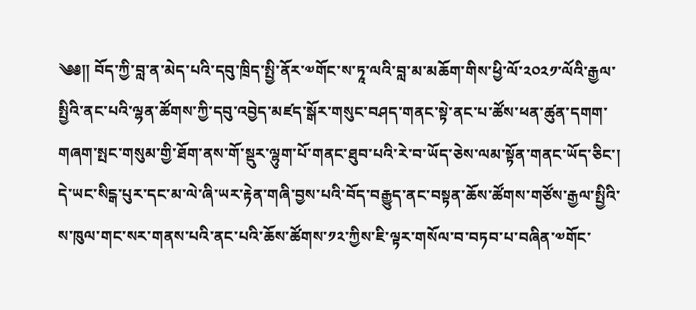༄༅།། བོད་ཀྱི་བླ་ན་མེད་པའི་དབུ་ཁྲིད་སྤྱི་ནོར་༧གོང་ས་ཏཱ་ལའི་བླ་མ་མཆོག་གིས་ཕྱི་ལོ་༢༠༢༡་ལོའི་རྒྱལ་སྤྱིའི་ནང་པའི་ལྷན་ཚོགས་ཀྱི་དབུ་འབྱེད་མཛད་སྒོར་གསུང་བཤད་གནང་སྟེ་ནང་པ་ཚོས་ཕན་ཚུན་དགག་གཞག་སྤང་གསུམ་གྱི་ཐོག་ནས་གོ་སྡུར་ལྷུག་པོ་གནང་ཐུབ་པའི་རེ་བ་ཡོད་ཅེས་ལམ་སྟོན་གནང་ཡོད་ཅིང་། དེ་ཡང་སིངྒ་པུར་དང་མ་ལེ་ཞི་ཡར་རྟེན་གཞི་བྱས་པའི་བོད་བརྒྱུད་ནང་བསྟན་ཆོས་ཚོགས་གཙོས་རྒྱལ་སྤྱིའི་ས་ཁུལ་གང་སར་གནས་པའི་ནང་པའི་ཆོས་ཚོགས་༡༢་ཀྱིས་ཇི་ལྟར་གསོལ་བ་བཏབ་པ་བཞིན་༧གོང་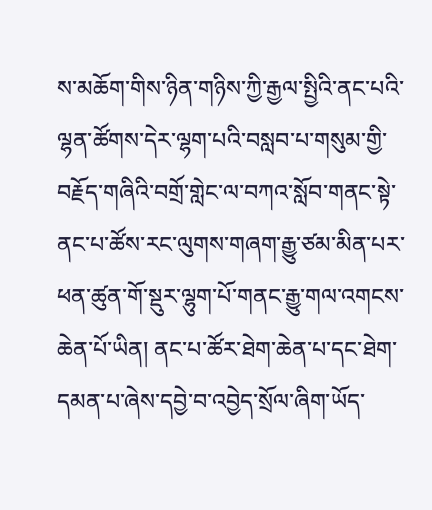ས་མཆོག་གིས་ཉིན་གཉིས་ཀྱི་རྒྱལ་སྤྱིའི་ནང་པའི་ལྷན་ཚོགས་དེར་ལྷག་པའི་བསླབ་པ་གསུམ་གྱི་བརྗོད་གཞིའི་བགྲོ་གླེང་ལ་བཀའ་སློབ་གནང་སྟེ་ནང་པ་ཚོས་རང་ལུགས་གཞག་རྒྱུ་ཙམ་མིན་པར་ཕན་ཚུན་གོ་སྡུར་ལྷུག་པོ་གནང་རྒྱུ་གལ་འགངས་ཆེན་པོ་ཡིན། ནང་པ་ཚོར་ཐེག་ཆེན་པ་དང་ཐེག་དམན་པ་ཞེས་དབྱེ་བ་འབྱེད་སྲོལ་ཞིག་ཡོད་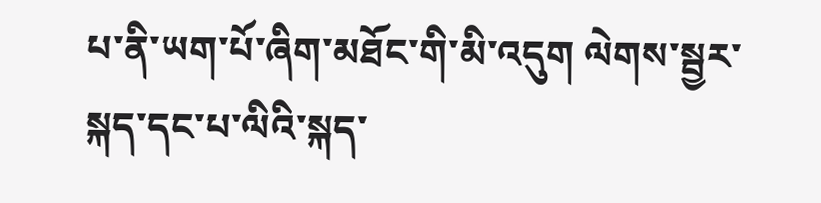པ་ནི་ཡག་པོ་ཞིག་མཐོང་གི་མི་འདུག ལེགས་སྦྱར་སྐད་དང་པ་ལིའི་སྐད་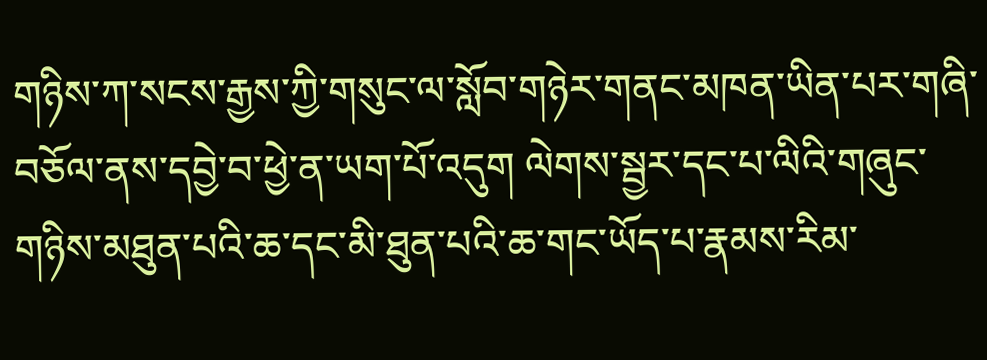གཉིས་ཀ་སངས་རྒྱས་ཀྱི་གསུང་ལ་སློབ་གཉེར་གནང་མཁན་ཡིན་པར་གཞི་བཅོལ་ནས་དབྱེ་བ་ཕྱེ་ན་ཡག་པོ་འདུག ལེགས་སྦྱར་དང་པ་ལིའི་གཞུང་གཉིས་མཐུན་པའི་ཆ་དང་མི་ཐུན་པའི་ཆ་གང་ཡོད་པ་རྣམས་རིམ་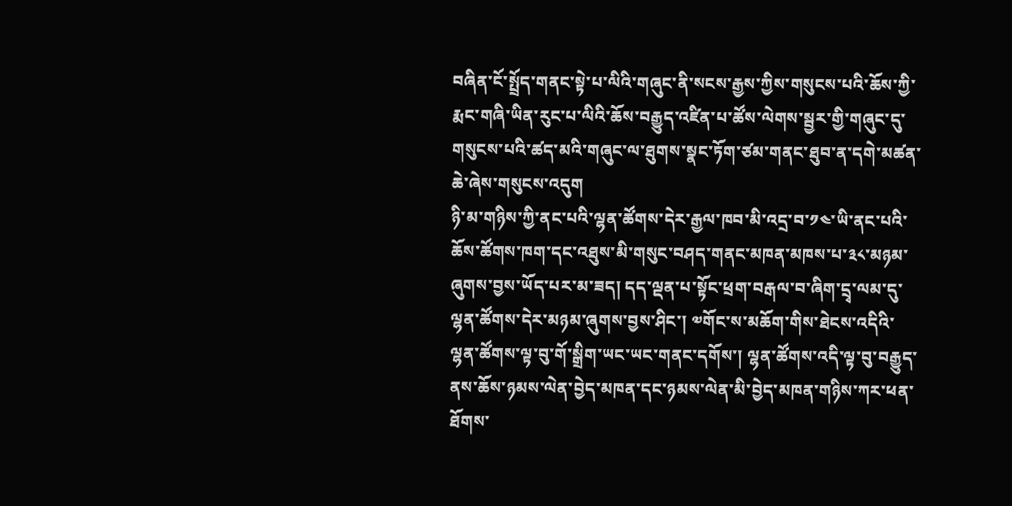བཞིན་ངོ་སྤྲོད་གནང་སྟེ་པ་ལིའི་གཞུང་ནི་སངས་རྒྱས་ཀྱིས་གསུངས་པའི་ཆོས་ཀྱི་རྨང་གཞི་ཡིན་རུང་པ་ལིའི་ཆོས་བརྒྱུད་འཛིན་པ་ཚོས་ལེགས་སྦྱར་གྱི་གཞུང་དུ་གསུངས་པའི་ཚད་མའི་གཞུང་ལ་ཐུགས་སྣང་ཏོག་ཙམ་གནང་ཐུབ་ན་དགེ་མཚན་ཆེ་ཞེས་གསུངས་འདུག
ཉི་མ་གཉིས་ཀྱི་ནང་པའི་ལྷན་ཚོགས་དེར་རྒྱལ་ཁབ་མི་འདྲ་བ་༡༤་ཡི་ནང་པའི་ཆོས་ཚོགས་ཁག་དང་འཐུས་མི་གསུང་བཤད་གནང་མཁན་མཁས་པ་༣༨་མཉམ་ཞུགས་བྱས་ཡོད་པར་མ་ཟད། དད་ལྡན་པ་སྟོང་ཕྲག་བརྒལ་བ་ཞིག་དྲྭ་ལམ་དུ་ལྷན་ཚོགས་དེར་མཉམ་ཞུགས་བྱས་ཤིང་། ༧གོང་ས་མཆོག་གིས་ཐེངས་འདིའི་ལྷན་ཚོགས་ལྟ་བུ་གོ་སྒྲིག་ཡང་ཡང་གནང་དགོས་། ལྷན་ཚོགས་འདི་ལྟ་བུ་བརྒྱུད་ནས་ཆོས་ཉམས་ལེན་བྱེད་མཁན་དང་ཉམས་ལེན་མི་བྱེད་མཁན་གཉིས་ཀར་ཕན་ཐོགས་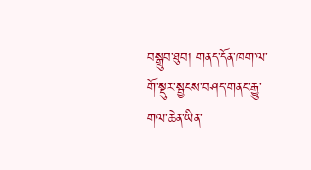བསྒྲུབ་ཐུབ། གནད་དོན་ཁག་ལ་གོ་སྡུར་སྦྱངས་བཤད་གནང་རྒྱུ་གལ་ཆེན་ཡིན་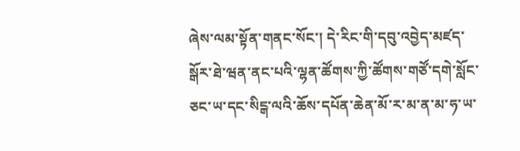ཞེས་ལམ་སྟོན་གནང་སོང་། དེ་རིང་གི་དབུ་འབྱེད་མཛད་སྒོར་ཐེ་ཝན་ནང་པའི་ལྷན་ཚོགས་ཀྱི་ཚོགས་གཙོ་དགེ་སློང་ཅང་ཡ་དང་སིངྒ་ལའི་ཆོས་དཔོན་ཆེན་མོ་ར་མ་ན་མ་ཧ་ཡ་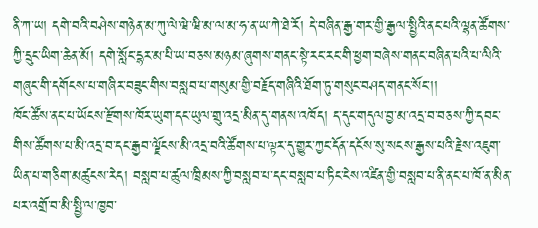ནི་ཀ་ཡ། དགེ་བའི་བཤེས་གཉེན་མ་ཀུ་ལེ་ཝེ་ཝི་མ་ལ་མ་ཧ་ན་ཡ་ཀེ་ཐེ་རོ། དེ་བཞིན་རྒྱ་གར་གྱི་རྒྱལ་སྤྱིའི་ནང་པའི་ལྷན་ཚོགས་ཀྱི་དྲུང་ཡིག་ཆེན་མོ། དགེ་སློང་དྷར་མ་པི་ཡ་བཅས་མཉམ་ཞུགས་གནང་སྟེ་རང་རང་གི་ཕྱག་བཞེས་གནང་བཞིན་པའི་པ་ལིའི་གཞུང་གི་དགོངས་པ་གཞིར་བཟུང་གིས་བསླབ་པ་གསུམ་གྱི་བརྗོད་གཞིའི་ཐོག་ཏུ་གསུང་བཤད་གནང་སོང་།།
ཁོང་ཚོས་ནང་པ་ཡོངས་རྫོགས་ཁོར་ཡུག་དང་ཡུལ་གྲུ་འདྲ་མིན་དུ་གནས་འཁོད། ད་དུང་གདུལ་བྱ་མ་འདྲ་བ་བཅས་ཀྱི་དབང་གིས་ཚོགས་པ་མི་འདྲ་བ་དང་རྒྱབ་ལྗོངས་མི་འདྲ་བའི་ཚོགས་པ་ལྟར་དུ་གྱུར་ཀྱང་དོན་དངོས་སུ་སངས་རྒྱས་པའི་རྗེས་འཇུག་ཡིན་པ་གཅིག་མཚུངས་རེད། བསླབ་པ་ཚུལ་ཁྲིམས་ཀྱི་བསླབ་པ་དང་བསླབ་པ་ཏིང་ངེས་འཛིན་གྱི་བསླབ་པ་ནི་ནང་པ་ཁོ་ན་མིན་པར་འགྲོ་བ་མི་སྤྱི་ལ་ཁྱབ་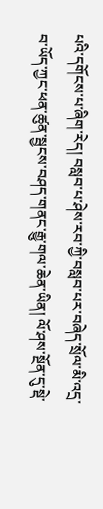པའི་དགོངས་པ་ཞིག་རེད། བསླབ་པ་ཤེས་རབ་ཀྱི་བསླབ་པར་བཞེད་སྲོལ་མི་འདྲ་བ་ཡོད་ཀྱང་ཕན་ཚུན་སྦྱངས་བཤད་གནང་རྒྱུ་གལ་ཆེན་ཡིན། ལོ་ཤས་སྔོན་དུ་སྡེ་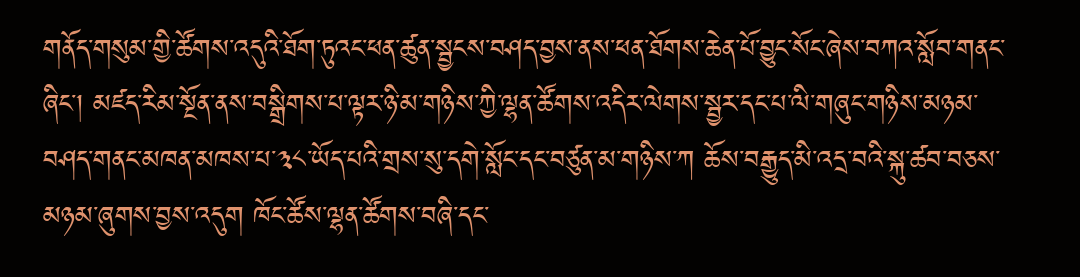གནོད་གསུམ་གྱི་ཚོགས་འདུའི་ཐོག་ཏུའང་ཕན་ཚུན་སྦྱངས་བཤད་བྱས་ནས་ཕན་ཐོགས་ཆེན་པོ་བྱུང་སོང་ཞེས་བཀའ་སློབ་གནང་ཞིང་། མཛད་རིམ་སྔོན་ནས་བསྒྲིགས་པ་ལྟར་ཉི་མ་གཉིས་ཀྱི་ལྷན་ཚོགས་འདིར་ལེགས་སྦྱར་དང་པ་ལི་གཞུང་གཉིས་མཉམ་བཤད་གནང་མཁན་མཁས་པ་༣༨་ཡོད་པའི་གྲས་སུ་དགེ་སློང་དང་བཙུན་མ་གཉིས་ཀ ཆོས་བརྒྱུད་མི་འདྲ་བའི་སྐུ་ཚབ་བཅས་མཉམ་ཞུགས་བྱས་འདུག ཁོང་ཚོས་ལྷན་ཚོགས་བཞི་དང་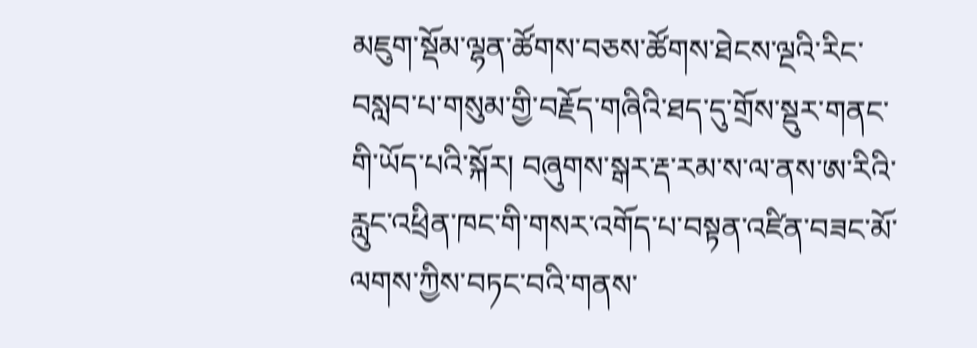མཇུག་སྡོམ་ལྷན་ཚོགས་བཅས་ཚོགས་ཐེངས་ལྔའི་རིང་བསླབ་པ་གསུམ་གྱི་བརྗོད་གཞིའི་ཐད་དུ་གྲོས་སྡུར་གནང་གི་ཡོད་པའི་སྐོར། བཞུགས་སྒར་རྡ་རམ་ས་ལ་ནས་ཨ་རིའི་རླུང་འཕྲིན་ཁང་གི་གསར་འགོད་པ་བསྟན་འཛིན་བཟང་མོ་ལགས་ཀྱིས་བཏང་བའི་གནས་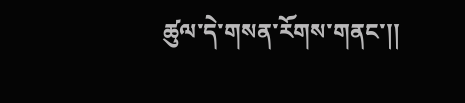ཚུལ་དེ་གསན་རོགས་གནང་།།